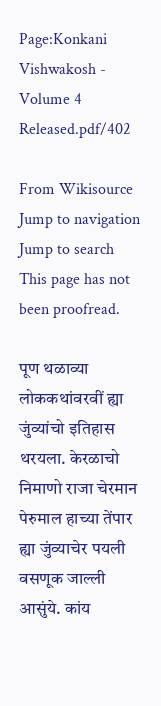Page:Konkani Vishwakosh - Volume 4 Released.pdf/402

From Wikisource
Jump to navigation Jump to search
This page has not been proofread.

पूण थळाव्या लोककथांवरवीं ह्या जुंव्यांचो इतिहास थरयला. केरळाचो निमाणो राजा चेरमान पेरुमाल हाच्या तेंपार ह्या जुंव्याचेर पयली वसणूक जाल्ली आसुंये. कांय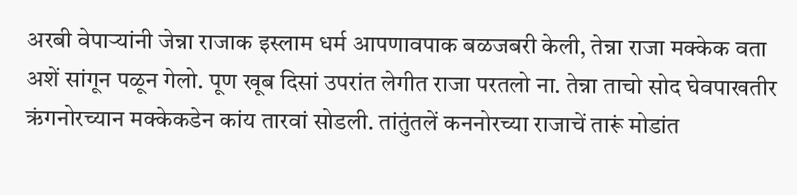अरबी वेपाऱ्यांनी जेन्ना राजाक इस्लाम धर्म आपणावपाक बळजबरी केली, तेन्ना राजा मक्केक वता अशें सांगून पळून गेलो. पूण खूब दिसां उपरांत लेगीत राजा परतलो ना. तेन्ना ताचो सोद घेवपाखतीर ऋंगनोरच्यान मक्केकडेन कांय तारवां सोडली. तांतुंतलें कननोरच्या राजाचें तारूं मोडांत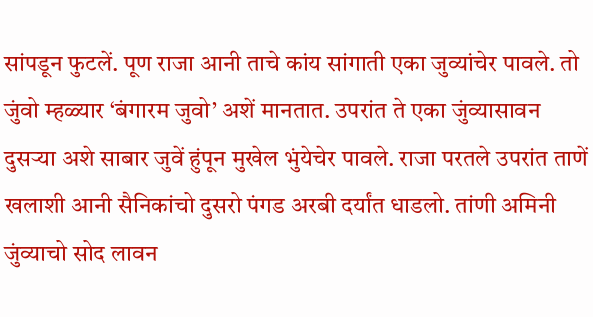सांपडून फुटलें. पूण राजा आनी ताचे कांय सांगाती एका जुव्यांचेर पावले. तो जुंवो म्हळ्यार ‘बंगारम जुवो’ अशें मानतात. उपरांत ते एका जुंव्यासावन दुसऱ्या अशे साबार जुवें हुंपून मुखेल भुंयेचेर पावले. राजा परतले उपरांत ताणें खलाशी आनी सैनिकांचो दुसरो पंगड अरबी दर्यांत धाडलो. तांणी अमिनी जुंव्याचो सोद लावन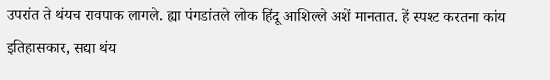उपरांत ते थंयच रावपाक लागले. ह्या पंगडांतले लोक हिंदू आशिल्ले अशें मानतात. हें स्पश्ट करतना कांय इतिहासकार, सद्या थंय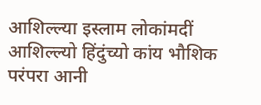आशिल्ल्या इस्लाम लोकांमदीं आशिल्ल्यो हिंदुंच्यो कांय भौशिक परंपरा आनी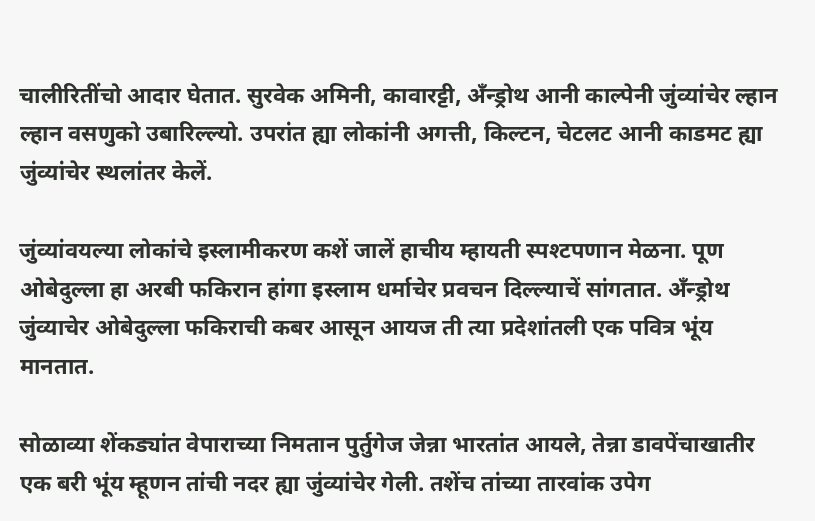चालीरितींचो आदार घेतात. सुरवेक अमिनी, कावारट्टी, अँन्ड्रोथ आनी काल्पेनी जुंव्यांचेर ल्हान ल्हान वसणुको उबारिल्ल्यो. उपरांत ह्या लोकांनी अगत्ती, किल्टन, चेटलट आनी काडमट ह्या जुंव्यांचेर स्थलांतर केलें.

जुंव्यांवयल्या लोकांचे इस्लामीकरण कशें जालें हाचीय म्हायती स्पश्टपणान मेळना. पूण ओबेदुल्ला हा अरबी फकिरान हांगा इस्लाम धर्माचेर प्रवचन दिल्ल्याचें सांगतात. अँन्ड्रोथ जुंव्याचेर ओबेदुल्ला फकिराची कबर आसून आयज ती त्या प्रदेशांतली एक पवित्र भूंय मानतात.

सोळाव्या शेंकड्यांत वेपाराच्या निमतान पुर्तुगेज जेन्ना भारतांत आयले, तेन्ना डावपेंचाखातीर एक बरी भूंय म्हूणन तांची नदर ह्या जुंव्यांचेर गेली. तशेंच तांच्या तारवांक उपेग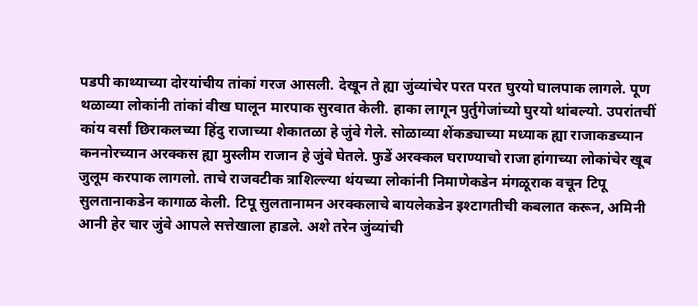पडपी काथ्याच्या दोरयांचीय तांकां गरज आसली. देखून ते ह्या जुंव्यांचेर परत परत घुरयो घालपाक लागले. पूण थळाव्या लोकांनी तांकां वीख घालून मारपाक सुरवात केली. हाका लागून पुर्तुगेजांच्यो घुरयो थांबल्यो. उपरांतचीं कांय वर्सां छिराकलच्या हिंदु राजाच्या शेकातळा हे जुंवे गेले. सोळाव्या शेंकड्याच्या मध्याक ह्या राजाकडच्यान कननोरच्यान अरक्कस ह्या मुस्लीम राजान हे जुंवे घेतले. फुडें अरक्कल घराण्याचो राजा हांगाच्या लोकांचेर खूब जुलूम करपाक लागलो. ताचे राजवटीक त्राशिल्ल्या थंयच्या लोकांनी निमाणेकडेन मंगळूराक वचून टिपू सुलतानाकडेन कागाळ केली. टिपू सुलतानामन अरक्कलाचे बायलेकडेन इश्टागतीची कबलात करून, अमिनी आनी हेर चार जुंवे आपले सत्तेखाला हाडले. अशे तरेन जुंव्यांची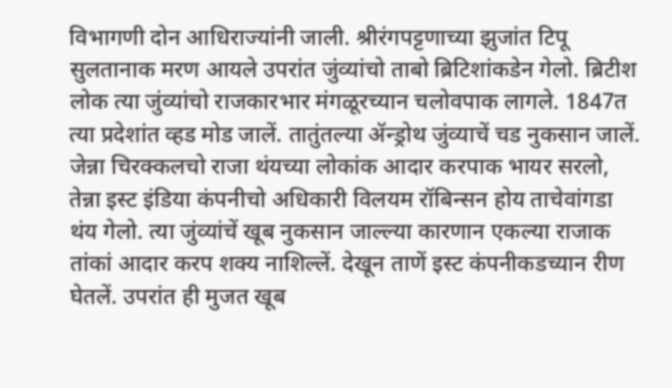विभागणी दोन आधिराज्यांनी जाली. श्रीरंगपट्टणाच्या झुजांत टिपू सुलतानाक मरण आयले उपरांत जुंव्यांचो ताबो ब्रिटिशांकडेन गेलो. ब्रिटीश लोक त्या जुंव्यांचो राजकारभार मंगळूरच्यान चलोवपाक लागले. 1847त त्या प्रदेशांत व्हड मोड जालें. तातुंतल्या ॲन्ड्रोथ जुंव्याचें चड नुकसान जालें. जेन्ना चिरक्कलचो राजा थंयच्या लोकांक आदार करपाक भायर सरलो, तेन्ना इस्ट इंडिया कंपनीचो अधिकारी विलयम रॉबिन्सन होय ताचेवांगडा थंय गेलो. त्या जुंव्यांचें खूब नुकसान जाल्ल्या कारणान एकल्या राजाक तांकां आदार करप शक्य नाशिल्लें. देखून ताणें इस्ट कंपनीकडच्यान रीण घेतलें. उपरांत ही मुजत खूब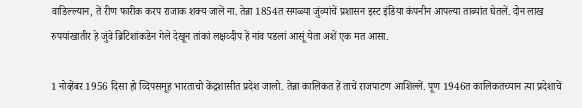वाडिल्ल्यान, तें रीण फारीक करप राजाक शक्य जालें ना. तेन्ना 1854त सगळ्या जुंव्यांचें प्रशासन इस्ट इंडिया कंपनीन आपल्या ताब्यांत घेतलें. दोन लाख रुपयांखातीर हे जुंवे ब्रिटिशांकडेन गेले देखून तांकां लक्षव्दीप हें नांव पडलां आसूं येता अशें एक मत आसा.

1 नोव्हेंबर 1956 दिसा हो व्दिपसमूह भारताचो केंद्रशासीत प्रदेश जालो. तेन्ना कालिकत हें ताचें राजपाटण आशिल्लें. पूण 1946त कालिकतच्यान त्या प्रदेशाचें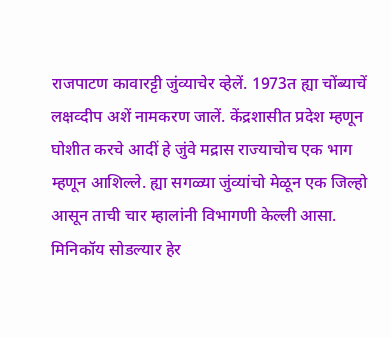राजपाटण कावारट्टी जुंव्याचेर व्हेलें. 1973त ह्या चोंब्याचें लक्षव्दीप अशें नामकरण जालें. केंद्रशासीत प्रदेश म्हणून घोशीत करचे आदीं हे जुंवे मद्रास राज्याचोच एक भाग म्हणून आशिल्ले. ह्या सगळ्या जुंव्यांचो मेळून एक जिल्हो आसून ताची चार म्हालांनी विभागणी केल्ली आसा. मिनिकॉय सोडल्यार हेर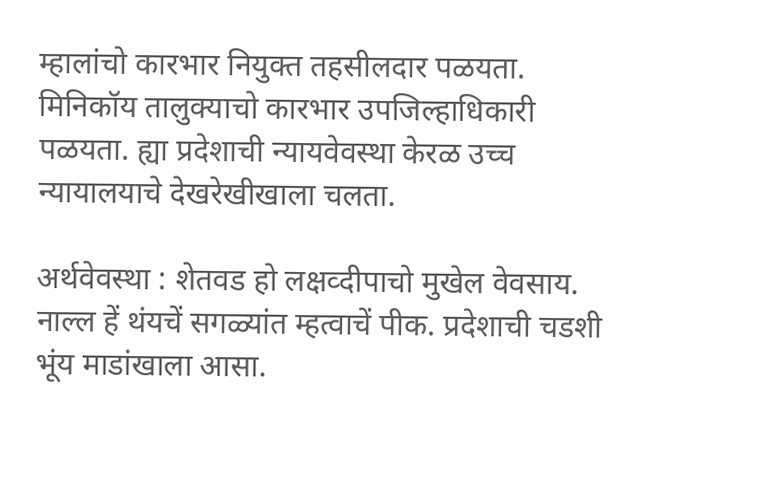म्हालांचो कारभार नियुक्त तहसीलदार पळयता. मिनिकॉय तालुक्याचो कारभार उपजिल्हाधिकारी पळयता. ह्या प्रदेशाची न्यायवेवस्था केरळ उच्च न्यायालयाचे देखरेखीखाला चलता.

अर्थवेवस्था : शेतवड हो लक्षव्दीपाचो मुखेल वेवसाय. नाल्ल हें थंयचें सगळ्यांत म्हत्वाचें पीक. प्रदेशाची चडशी भूंय माडांखाला आसा.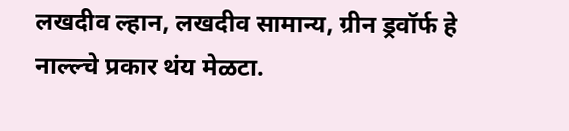लखदीव ल्हान, लखदीव सामान्य, ग्रीन ड्रवॉर्फ हे नाल्ल्चे प्रकार थंय मेळटा.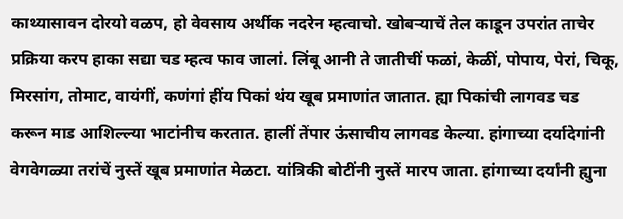काथ्यासावन दोरयो वळप, हो वेवसाय अर्थीक नदरेन म्हत्वाचो. खोबऱ्याचें तेल काडून उपरांत ताचेर प्रक्रिया करप हाका सद्या चड म्हत्व फाव जालां. लिंबू आनी ते जातीचीं फळां, केळीं, पोपाय, पेरां, चिकू, मिरसांग, तोमाट, वायंगीं, कणंगां हींय पिकां थंय खूब प्रमाणांत जातात. ह्या पिकांची लागवड चड करून माड आशिल्ल्या भाटांनीच करतात. हालीं तेंपार ऊंसाचीय लागवड केल्या. हांगाच्या दर्यादेगांनी वेगवेगळ्या तरांचें नुस्तें खूब प्रमाणांत मेळटा. यांत्रिकी बोटींनी नुस्तें मारप जाता. हांगाच्या दर्यांनी ह्युना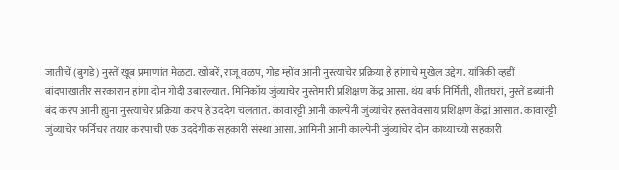जातीचें (बुगडे) नुस्तें खूब प्रमाणांत मेळटा. खोबरें, राजू वळप, गोड म्होंव आनी नुस्त्याचेर प्रक्रिया हे हांगाचे मुखेल उद्देग. यांत्रिकी व्हडीं बांदपाखातीर सरकारान हांगा दोन गोदी उबारल्यात. मिनिकॉय जुंव्याचेर नुस्तेमारी प्रशिक्षण केंद्र आसा. थंय बर्फ निर्मिती, शीतघरां, नुस्तें डब्यांनी बंद करप आनी ह्युना नुस्त्याचेर प्रक्रिया करप हे उददेग चलतात. कावारट्टी आनी काल्पेनी जुंव्यांचेर हस्तवेवसाय प्रशिक्षण केंद्रां आसात. कावारट्टी जुंव्याचेर फर्निचर तयार करपाची एक उददेगीक सहकारी संस्था आसा. आमिनी आनी काल्पेनी जुंव्यांचेर दोन काथ्याच्यो सहकारी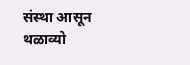संस्था आसून थळाव्यो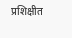प्रशिक्षीत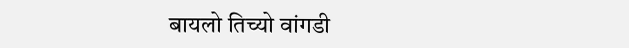बायलो तिच्यो वांगडी